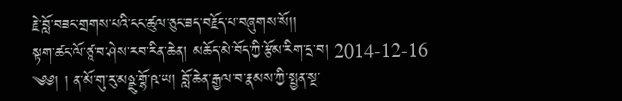རྗེ་བློ་བཟང་གྲགས་པའི་ངང་ཚུལ་ཅུང་ཟད་བརྗོད་པ་བཞུགས་སོ།།
སྟག་ཚང་ལོ་ཙཱ་བ་ཤེས་རབ་རིན་ཆེན། མཆོད་མེ་བོད་ཀྱི་རྩོམ་རིག་དྲ་བ། 2014-12-16
༄༅། ། ན་མོ་གུ་རུ་མཉྫུ་གྷོ་ཥ་ཡ། བློ་ཆེན་རྒྱལ་བ་རྣམས་ཀྱི་སྤྱན་སྔ་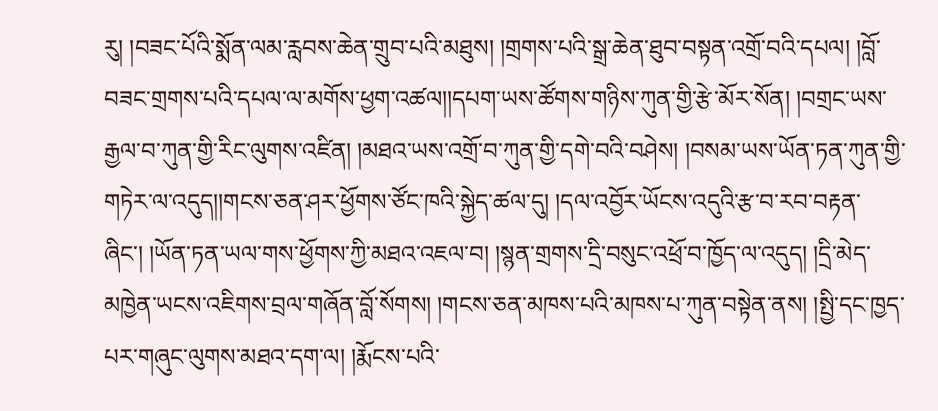རུ། །བཟང་པོའི་སྨོན་ལམ་རླབས་ཆེན་གྲུབ་པའི་མཐུས། །གྲགས་པའི་སྒྲ་ཆེན་ཐུབ་བསྟན་འགྲོ་བའི་དཔལ། །བློ་བཟང་གྲགས་པའི་དཔལ་ལ་མགོས་ཕྱག་འཚལ།།དཔག་ཡས་ཚོགས་གཉིས་ཀུན་གྱི་རྩེ་མོར་སོན། །བགྲང་ཡས་རྒྱལ་བ་ཀུན་གྱི་རིང་ལུགས་འཛིན། །མཐའ་ཡས་འགྲོ་བ་ཀུན་གྱི་དགེ་བའི་བཤེས། །བསམ་ཡས་ཡོན་ཏན་ཀུན་གྱི་གཏེར་ལ་འདུད།།གངས་ཅན་ཤར་ཕྱོགས་ཙོང་ཁའི་སྐྱེད་ཚལ་དུ། །དལ་འབྱོར་ཡོངས་འདུའི་རྩ་བ་རབ་བརྟན་ཞིང་། །ཡོན་ཏན་ཡལ་གས་ཕྱོགས་ཀྱི་མཐའ་འཇལ་བ། །སྙན་གྲགས་དྲི་བསུང་འཕྲོ་བ་ཁྱོད་ལ་འདུད། །དྲི་མེད་མཁྱེན་ཡངས་འཇིགས་བྲལ་གཞོན་བློ་སོགས། །གངས་ཅན་མཁས་པའི་མཁས་པ་ཀུན་བསྟེན་ནས། །སྤྱི་དང་ཁྱད་པར་གཞུང་ལུགས་མཐའ་དག་ལ། །རྨོངས་པའི་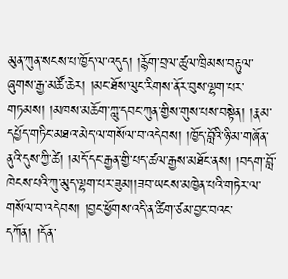མུན་ཀུན་སངས་པ་ཁྱོད་ལ་འདུད། །རྙོག་བྲལ་ཚུལ་ཁྲིམས་བརྟུལ་ཞུགས་རྒྱ་མཚོ་ཆེར། །མང་ཐོས་ལུང་རིགས་ནོར་བུས་ལྷག་པར་གཏམས། །མཁས་མཆོག་ཀླུ་དབང་ཀུན་གྱིས་གུས་པས་བསྟེན། །རྣམ་དཔྱོད་གཏིང་མཐའ་མེད་ལ་གསོལ་བ་འདེབས། །ཁྱོད་བློའི་ཉི་མ་གཞོན་ནུའི་དུས་ཀྱི་ཚེ། །མདོ་དང་རྒྱན་གྱི་པད་ཚལ་རྒྱས་མཐོང་ནས། །བདག་བློ་ཁེངས་པའི་ཀུ་མུད་ལྷག་པར་ཟུམ།།ཟབ་ཡངས་མཁྱེན་པའི་གཏེར་ལ་གསོལ་བ་འདེབས། །བྱང་ཕྱོགས་འདི་ན་ཚིག་ཙམ་བྱང་བའང་དཀོན། །དོན་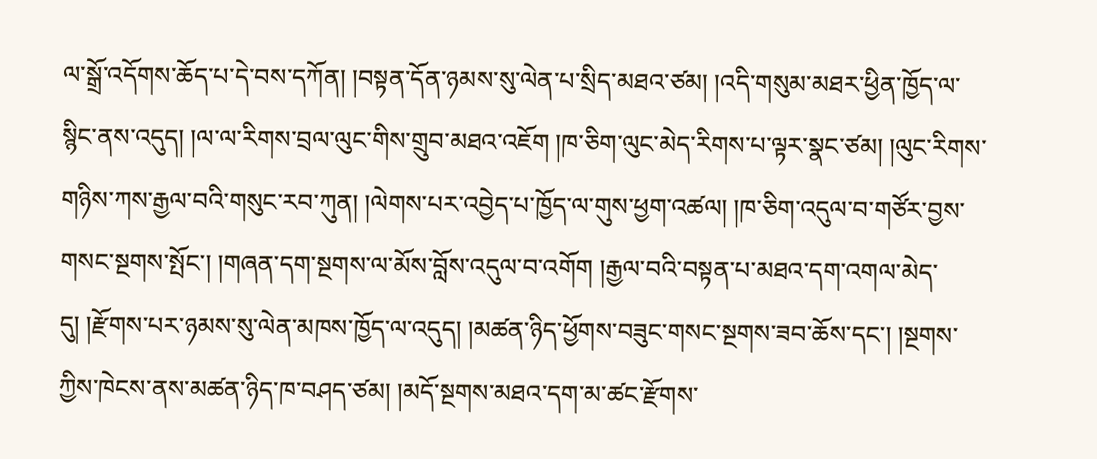ལ་སྒྲོ་འདོགས་ཆོད་པ་དེ་བས་དཀོན། །བསྟན་དོན་ཉམས་སུ་ལེན་པ་སྲིད་མཐའ་ཙམ། །འདི་གསུམ་མཐར་ཕྱིན་ཁྱོད་ལ་སྙིང་ནས་འདུད། །ལ་ལ་རིགས་བྲལ་ལུང་གིས་གྲུབ་མཐའ་འཇོག །ཁ་ཅིག་ལུང་མེད་རིགས་པ་ལྟར་སྣང་ཙམ། །ལུང་རིགས་གཉིས་ཀས་རྒྱལ་བའི་གསུང་རབ་ཀུན། །ལེགས་པར་འབྱེད་པ་ཁྱོད་ལ་གུས་ཕྱག་འཚལ། །ཁ་ཅིག་འདུལ་བ་གཙོར་བྱས་གསང་སྔགས་སྤོང་། །གཞན་དག་སྔགས་ལ་མོས་བློས་འདུལ་བ་འགོག །རྒྱལ་བའི་བསྟན་པ་མཐའ་དག་འགལ་མེད་དུ། །རྫོགས་པར་ཉམས་སུ་ལེན་མཁས་ཁྱོད་ལ་འདུད། །མཚན་ཉིད་ཕྱོགས་བཟུང་གསང་སྔགས་ཟབ་ཆོས་དང་། །སྔགས་ཀྱིས་ཁེངས་ནས་མཚན་ཉིད་ཁ་བཤད་ཙམ། །མདོ་སྔགས་མཐའ་དག་མ་ཚང་རྫོགས་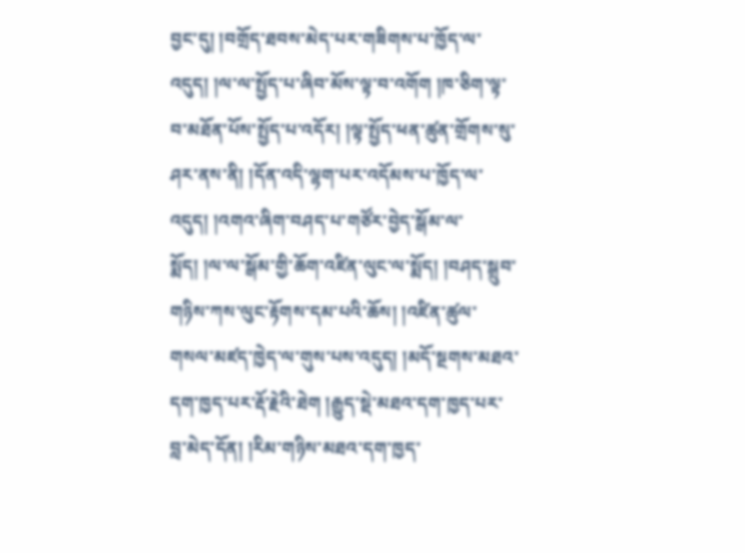བྱང་དུ། །བགྲོད་ཐབས་མེད་པར་གཟིགས་པ་ཁྱོད་ལ་འདུད། །ལ་ལ་སྤྱོད་པ་ཞིབ་མོས་ལྟ་བ་འགོག །ཁ་ཅིག་ལྟ་བ་མཐོན་པོས་སྤྱོད་པ་འདོར། །ལྟ་སྤྱོད་ཕན་ཚུན་གྲོགས་སུ་ཤར་ནས་ནི། །དོན་འདི་ལྷག་པར་འདོམས་པ་ཁྱོད་ལ་འདུད། །འགའ་ཞིག་བཤད་པ་གཙོར་བྱེད་སྒོམ་ལ་སྨོད། །ལ་ལ་སྒོམ་གྱི་ཆོག་འཛིན་ལུང་ལ་སྨོད། །བཤད་སྒྲུབ་གཉིས་ཀས་ལུང་རྟོགས་དམ་པའི་ཆོས། །འཛིན་ཚུལ་གསལ་མཛད་ཁྱེད་ལ་གུས་པས་འདུད། །མདོ་སྔགས་མཐའ་དག་ཁྱད་པར་རྡོ་རྗེའི་ཐེག །རྒྱུད་སྡེ་མཐའ་དག་ཁྱད་པར་བླ་མེད་དོན། །རིམ་གཉིས་མཐའ་དག་ཁྱད་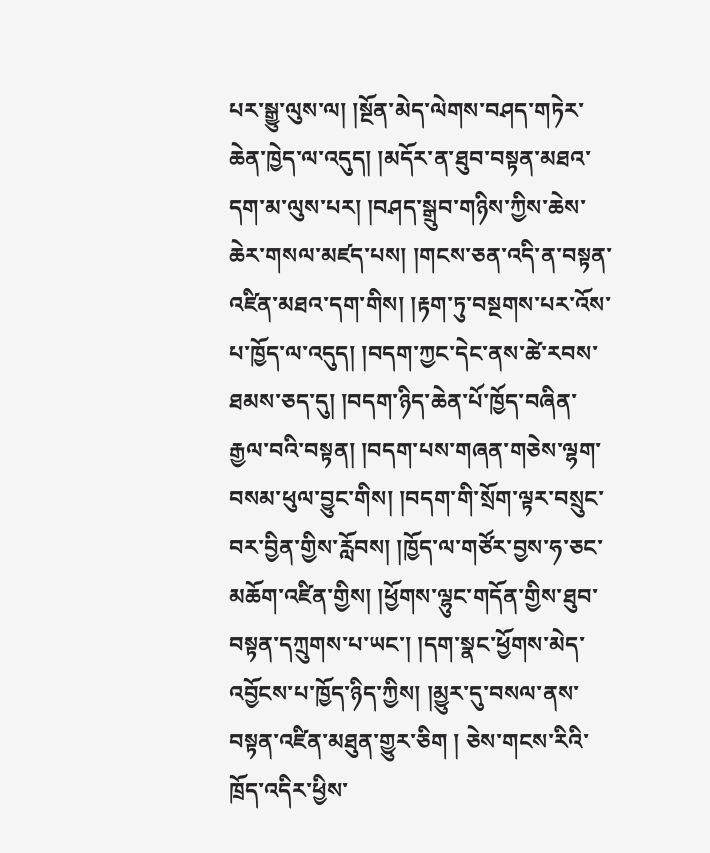པར་སྒྱུ་ལུས་ལ། །སྔོན་མེད་ལེགས་བཤད་གཏེར་ཆེན་ཁྱེད་ལ་འདུད། །མདོར་ན་ཐུབ་བསྟན་མཐའ་དག་མ་ལུས་པར། །བཤད་སྒྲུབ་གཉིས་ཀྱིས་ཆེས་ཆེར་གསལ་མཛད་པས། །གངས་ཅན་འདི་ན་བསྟན་འཛིན་མཐའ་དག་གིས། །རྟག་ཏུ་བསྔགས་པར་འོས་པ་ཁྱོད་ལ་འདུད། །བདག་ཀྱང་དེང་ནས་ཚེ་རབས་ཐམས་ཅད་དུ། །བདག་ཉིད་ཆེན་པོ་ཁྱོད་བཞིན་རྒྱལ་བའི་བསྟན། །བདག་པས་གཞན་གཅེས་ལྷག་བསམ་ཕུལ་བྱུང་གིས། །བདག་གི་སྲོག་ལྟར་བསྲུང་བར་བྱིན་གྱིས་རློབས། །ཁྱོད་ལ་གཙོར་བྱས་ཧ་ཅང་མཆོག་འཛིན་གྱིས། །ཕྱོགས་ལྷུང་གདོན་གྱིས་ཐུབ་བསྟན་དཀྲུགས་པ་ཡང་། །དག་སྣང་ཕྱོགས་མེད་འབྱོངས་པ་ཁྱོད་ཉིད་ཀྱིས། །མྱུར་དུ་བསལ་ནས་བསྟན་འཛིན་མཐུན་གྱུར་ཅིག ། ཅེས་གངས་རིའི་ཁྲོད་འདིར་ཕྱིས་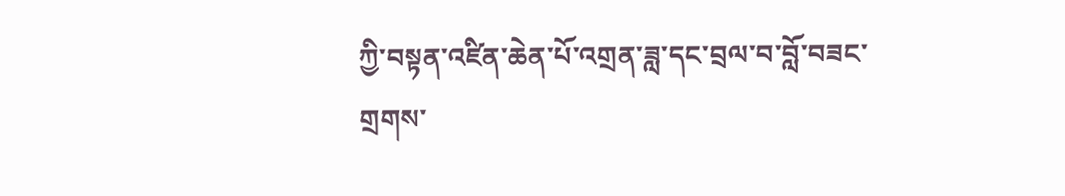ཀྱི་བསྟན་འཛིན་ཆེན་པོ་འགྲན་ཟླ་དང་བྲལ་བ་བློ་བཟང་གྲགས་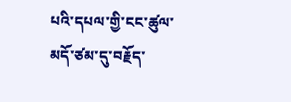པའི་དཔལ་གྱི་ངང་ཚུལ་མདོ་ཙམ་དུ་བརྗོད་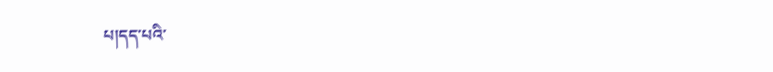པ།དད་པའི་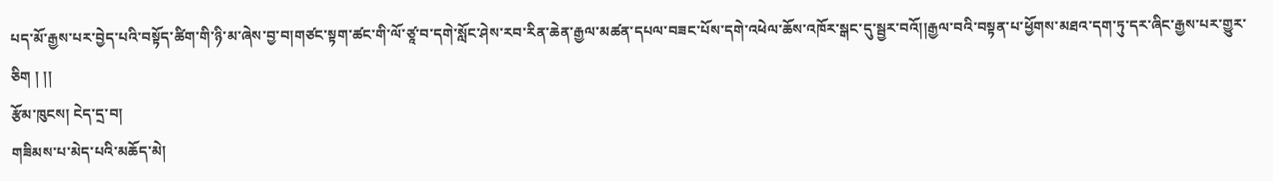པད་མོ་རྒྱས་པར་བྱེད་པའི་བསྟོད་ཚིག་གི་ཉི་མ་ཞེས་བྱ་བ།གཙང་སྟག་ཚང་གི་ལོ་ཙཱ་བ་དགེ་སློང་ཤེས་རབ་རིན་ཆེན་རྒྱལ་མཚན་དཔལ་བཟང་པོས་དགེ་འཕེལ་ཆོས་འཁོར་སྒང་དུ་སྦྱར་བའོ།།རྒྱལ་བའི་བསྟན་པ་ཕྱོགས་མཐའ་དག་ཏུ་དར་ཞིང་རྒྱས་པར་གྱུར་ཅིག ། །།
རྩོམ་ཁུངས། ངེད་དྲ་བ།
གཟིམས་པ་མེད་པའི་མཆོད་མེ།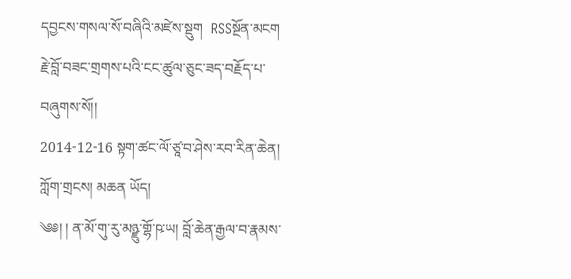དབྱངས་གསལ་སོ་བཞིའི་མཛེས་སྡུག  RSSསྔོན་མངག
རྗེ་བློ་བཟང་གྲགས་པའི་ངང་ཚུལ་ཅུང་ཟད་བརྗོད་པ་བཞུགས་སོ།།
2014-12-16 སྟག་ཚང་ལོ་ཙཱ་བ་ཤེས་རབ་རིན་ཆེན། ཀློག་གྲངས། མཆན ཡོད།
༄༅། ། ན་མོ་གུ་རུ་མཉྫུ་གྷོ་ཥ་ཡ། བློ་ཆེན་རྒྱལ་བ་རྣམས་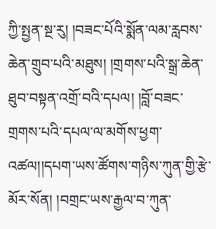ཀྱི་སྤྱན་སྔ་རུ། །བཟང་པོའི་སྨོན་ལམ་རླབས་ཆེན་གྲུབ་པའི་མཐུས། །གྲགས་པའི་སྒྲ་ཆེན་ཐུབ་བསྟན་འགྲོ་བའི་དཔལ། །བློ་བཟང་གྲགས་པའི་དཔལ་ལ་མགོས་ཕྱག་འཚལ།།དཔག་ཡས་ཚོགས་གཉིས་ཀུན་གྱི་རྩེ་མོར་སོན། །བགྲང་ཡས་རྒྱལ་བ་ཀུན་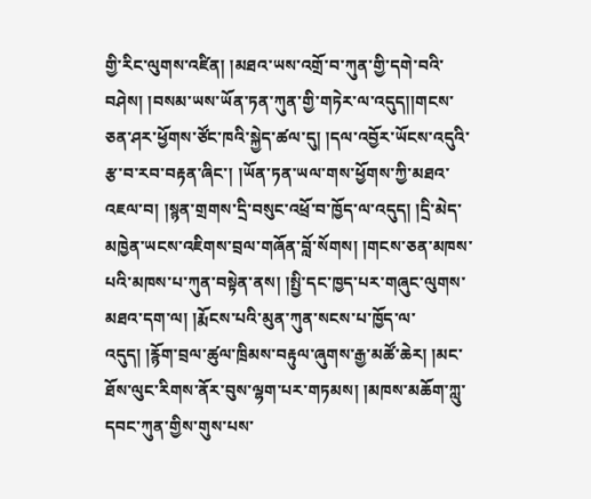གྱི་རིང་ལུགས་འཛིན། །མཐའ་ཡས་འགྲོ་བ་ཀུན་གྱི་དགེ་བའི་བཤེས། །བསམ་ཡས་ཡོན་ཏན་ཀུན་གྱི་གཏེར་ལ་འདུད།།གངས་ཅན་ཤར་ཕྱོགས་ཙོང་ཁའི་སྐྱེད་ཚལ་དུ། །དལ་འབྱོར་ཡོངས་འདུའི་རྩ་བ་རབ་བརྟན་ཞིང་། །ཡོན་ཏན་ཡལ་གས་ཕྱོགས་ཀྱི་མཐའ་འཇལ་བ། །སྙན་གྲགས་དྲི་བསུང་འཕྲོ་བ་ཁྱོད་ལ་འདུད། །དྲི་མེད་མཁྱེན་ཡངས་འཇིགས་བྲལ་གཞོན་བློ་སོགས། །གངས་ཅན་མཁས་པའི་མཁས་པ་ཀུན་བསྟེན་ནས། །སྤྱི་དང་ཁྱད་པར་གཞུང་ལུགས་མཐའ་དག་ལ། །རྨོངས་པའི་མུན་ཀུན་སངས་པ་ཁྱོད་ལ་འདུད། །རྙོག་བྲལ་ཚུལ་ཁྲིམས་བརྟུལ་ཞུགས་རྒྱ་མཚོ་ཆེར། །མང་ཐོས་ལུང་རིགས་ནོར་བུས་ལྷག་པར་གཏམས། །མཁས་མཆོག་ཀླུ་དབང་ཀུན་གྱིས་གུས་པས་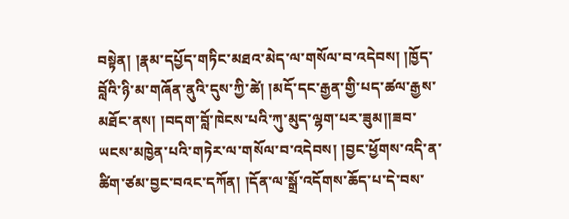བསྟེན། །རྣམ་དཔྱོད་གཏིང་མཐའ་མེད་ལ་གསོལ་བ་འདེབས། །ཁྱོད་བློའི་ཉི་མ་གཞོན་ནུའི་དུས་ཀྱི་ཚེ། །མདོ་དང་རྒྱན་གྱི་པད་ཚལ་རྒྱས་མཐོང་ནས། །བདག་བློ་ཁེངས་པའི་ཀུ་མུད་ལྷག་པར་ཟུམ།།ཟབ་ཡངས་མཁྱེན་པའི་གཏེར་ལ་གསོལ་བ་འདེབས། །བྱང་ཕྱོགས་འདི་ན་ཚིག་ཙམ་བྱང་བའང་དཀོན། །དོན་ལ་སྒྲོ་འདོགས་ཆོད་པ་དེ་བས་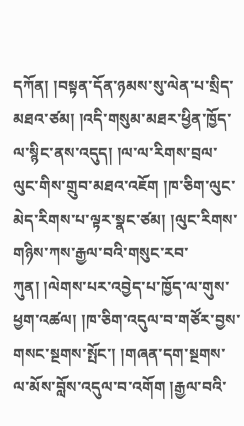དཀོན། །བསྟན་དོན་ཉམས་སུ་ལེན་པ་སྲིད་མཐའ་ཙམ། །འདི་གསུམ་མཐར་ཕྱིན་ཁྱོད་ལ་སྙིང་ནས་འདུད། །ལ་ལ་རིགས་བྲལ་ལུང་གིས་གྲུབ་མཐའ་འཇོག །ཁ་ཅིག་ལུང་མེད་རིགས་པ་ལྟར་སྣང་ཙམ། །ལུང་རིགས་གཉིས་ཀས་རྒྱལ་བའི་གསུང་རབ་ཀུན། །ལེགས་པར་འབྱེད་པ་ཁྱོད་ལ་གུས་ཕྱག་འཚལ། །ཁ་ཅིག་འདུལ་བ་གཙོར་བྱས་གསང་སྔགས་སྤོང་། །གཞན་དག་སྔགས་ལ་མོས་བློས་འདུལ་བ་འགོག །རྒྱལ་བའི་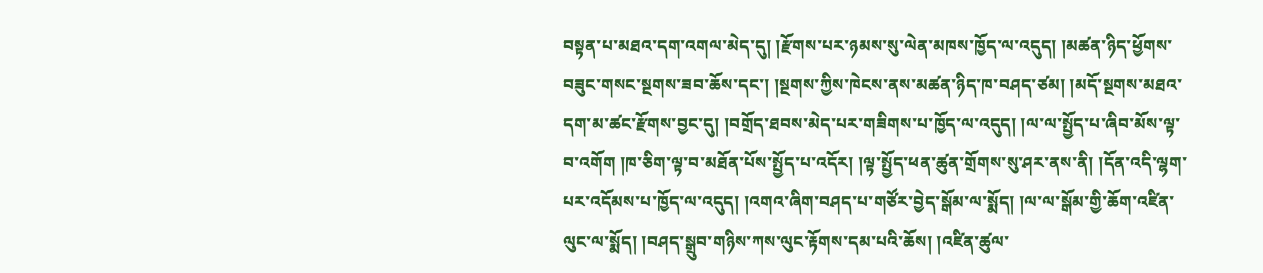བསྟན་པ་མཐའ་དག་འགལ་མེད་དུ། །རྫོགས་པར་ཉམས་སུ་ལེན་མཁས་ཁྱོད་ལ་འདུད། །མཚན་ཉིད་ཕྱོགས་བཟུང་གསང་སྔགས་ཟབ་ཆོས་དང་། །སྔགས་ཀྱིས་ཁེངས་ནས་མཚན་ཉིད་ཁ་བཤད་ཙམ། །མདོ་སྔགས་མཐའ་དག་མ་ཚང་རྫོགས་བྱང་དུ། །བགྲོད་ཐབས་མེད་པར་གཟིགས་པ་ཁྱོད་ལ་འདུད། །ལ་ལ་སྤྱོད་པ་ཞིབ་མོས་ལྟ་བ་འགོག །ཁ་ཅིག་ལྟ་བ་མཐོན་པོས་སྤྱོད་པ་འདོར། །ལྟ་སྤྱོད་ཕན་ཚུན་གྲོགས་སུ་ཤར་ནས་ནི། །དོན་འདི་ལྷག་པར་འདོམས་པ་ཁྱོད་ལ་འདུད། །འགའ་ཞིག་བཤད་པ་གཙོར་བྱེད་སྒོམ་ལ་སྨོད། །ལ་ལ་སྒོམ་གྱི་ཆོག་འཛིན་ལུང་ལ་སྨོད། །བཤད་སྒྲུབ་གཉིས་ཀས་ལུང་རྟོགས་དམ་པའི་ཆོས། །འཛིན་ཚུལ་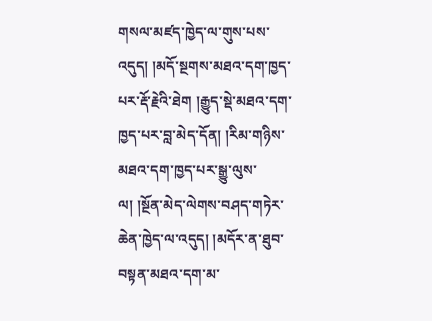གསལ་མཛད་ཁྱེད་ལ་གུས་པས་འདུད། །མདོ་སྔགས་མཐའ་དག་ཁྱད་པར་རྡོ་རྗེའི་ཐེག །རྒྱུད་སྡེ་མཐའ་དག་ཁྱད་པར་བླ་མེད་དོན། །རིམ་གཉིས་མཐའ་དག་ཁྱད་པར་སྒྱུ་ལུས་ལ། །སྔོན་མེད་ལེགས་བཤད་གཏེར་ཆེན་ཁྱེད་ལ་འདུད། །མདོར་ན་ཐུབ་བསྟན་མཐའ་དག་མ་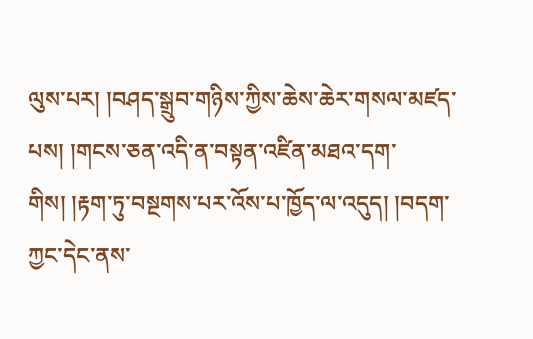ལུས་པར། །བཤད་སྒྲུབ་གཉིས་ཀྱིས་ཆེས་ཆེར་གསལ་མཛད་པས། །གངས་ཅན་འདི་ན་བསྟན་འཛིན་མཐའ་དག་གིས། །རྟག་ཏུ་བསྔགས་པར་འོས་པ་ཁྱོད་ལ་འདུད། །བདག་ཀྱང་དེང་ནས་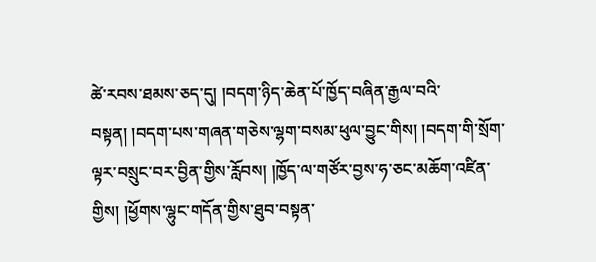ཚེ་རབས་ཐམས་ཅད་དུ། །བདག་ཉིད་ཆེན་པོ་ཁྱོད་བཞིན་རྒྱལ་བའི་བསྟན། །བདག་པས་གཞན་གཅེས་ལྷག་བསམ་ཕུལ་བྱུང་གིས། །བདག་གི་སྲོག་ལྟར་བསྲུང་བར་བྱིན་གྱིས་རློབས། །ཁྱོད་ལ་གཙོར་བྱས་ཧ་ཅང་མཆོག་འཛིན་གྱིས། །ཕྱོགས་ལྷུང་གདོན་གྱིས་ཐུབ་བསྟན་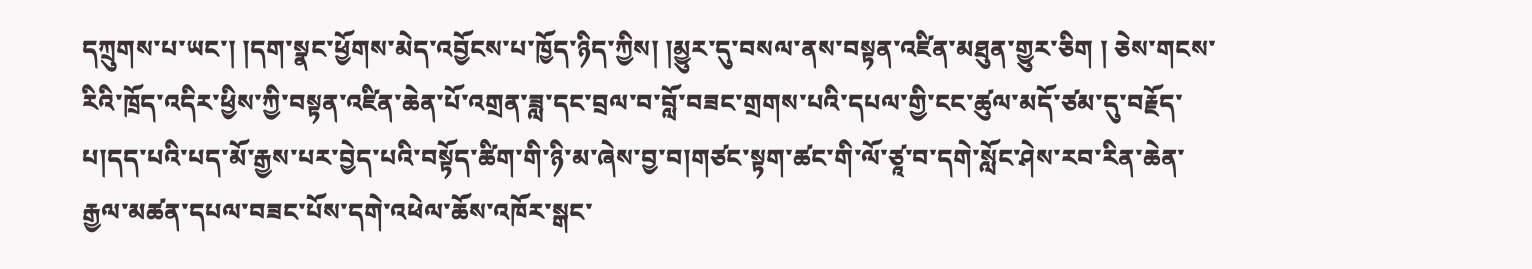དཀྲུགས་པ་ཡང་། །དག་སྣང་ཕྱོགས་མེད་འབྱོངས་པ་ཁྱོད་ཉིད་ཀྱིས། །མྱུར་དུ་བསལ་ནས་བསྟན་འཛིན་མཐུན་གྱུར་ཅིག ། ཅེས་གངས་རིའི་ཁྲོད་འདིར་ཕྱིས་ཀྱི་བསྟན་འཛིན་ཆེན་པོ་འགྲན་ཟླ་དང་བྲལ་བ་བློ་བཟང་གྲགས་པའི་དཔལ་གྱི་ངང་ཚུལ་མདོ་ཙམ་དུ་བརྗོད་པ།དད་པའི་པད་མོ་རྒྱས་པར་བྱེད་པའི་བསྟོད་ཚིག་གི་ཉི་མ་ཞེས་བྱ་བ།གཙང་སྟག་ཚང་གི་ལོ་ཙཱ་བ་དགེ་སློང་ཤེས་རབ་རིན་ཆེན་རྒྱལ་མཚན་དཔལ་བཟང་པོས་དགེ་འཕེལ་ཆོས་འཁོར་སྒང་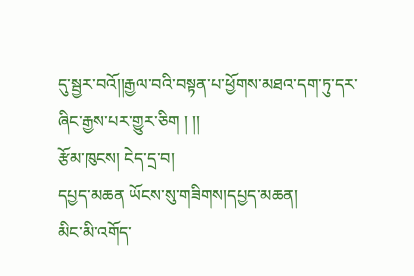དུ་སྦྱར་བའོ།།རྒྱལ་བའི་བསྟན་པ་ཕྱོགས་མཐའ་དག་ཏུ་དར་ཞིང་རྒྱས་པར་གྱུར་ཅིག ། །།
རྩོམ་ཁུངས། ངེད་དྲ་བ།
དཔྱད་མཆན ཡོངས་སུ་གཟིགས།དཔྱད་མཆན།
མིང་མི་འགོད་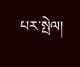པར་སྤེལ།